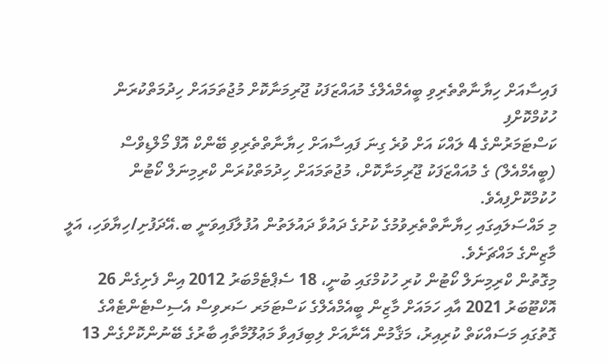ފައިސާއަށް ހިޔާނާތްތެރިވި ބީއެމްއެލްގެ މުއައްޒަފަކު ޖޫރިމަނާކޮށް މުޖުތަމައަށް ހިދުމަތްކުރަން ހުކުމްކޮށްފި
ކަސްޓަމަރުންގެ 4 ލައްކަ އަށް ވުރެ ގިނަ ފައިސާއަށް ހިޔާނާތްތެރިވި ބޭންކް އޮފް މޯލްޑިވްސް (ބީއެމްއެލް) ގެ މުއައްޒަފަކު ޖޫރިމަނާކޮށް، މުޖުތަމައަށް ހިދުމަތްކުރަން ކްރިމިނަލް ކޯޓުން ހުކުމްކޮށްފިއެވެ.
މި މައްސަލައިގައި ހިޔާނާތްތެރިވުމުގެ ކުށުގެ ދައުވާ ދައުލަތުން އުފުލާފައިވަނީ ބ.އޭދަފުށި/ހިޔާވަހި، އަލީ މާޒިންގެ މައްޗަށެވެ.
މިގޮތުން ކްރިމިނަލް ކޯޓުން ކުރި ހުކުމްގައި ބުނީ، 18 ސެޕްޓެމްބަރު 2012 އިން ފެށިގެން 26 އޮކްޓޫބަރު 2021 އާއި ހަމައަށް މާޒިން ބީއެމްއެލްގެ ކަސްޓަމަރ ސަރވިސް އެސިސްޓެންޓެއްގެ ގޮތުގައި މަސައްކަތް ކުރިއިރު، މަޤާމުން އޭނާއަށް ލިބިފައިވާ މަޢުލޫމާތާއި ބާރުގެ ބޭނުންކޮށްގެން 13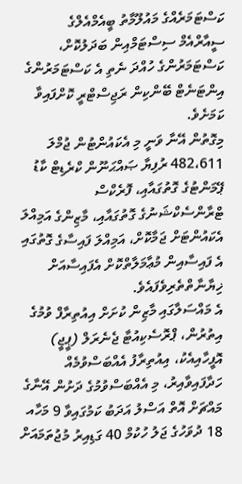ކަސްޓަމަރެއްގެ މައުލޫމާތު ބީއެމްއެލްގެ ސީއާރްއެމް ސިސްޓަމްއިން ބަދަލުކޮށް، ކަސްޓަމަރުންގެ ހުއްދަ ނެތި އެ ކަސްޓަމަރުންގެ އިންޓަނެޓް ބޭންކިން ރަޖިސްޓްރީ ކޮށްފައިވާ ކަމަށެވެ.
މިގޮތުން އޭނާ ވަނީ މި އެކައުންޓުން ޖުމްލަ 482،611 ރުފިޔާ ޞައްޙަނޫން ކްރެޑިޓް ކާޑު ޕޭމަންޓުގެ ގޮތުގައާއި، ފޮރެކްސް ޓްރާންސެކްޝަނުގެ ގޮތުގައާއި، މާޒިންގެ އަމިއްލަ އެކައުންޓަށް ޖަމާކޮށް، އަމިއްލަ ފައިސާގެ ގޮތުގައި އެ ފައިސާއިން މުޢާމަލާތްކޮށް އެފައިސާއަށް ޚިޔާނާތްތެރިވެފައެވެ.
އެ މައްސަލާގައި މާޒިން ކުށަށް އިއުތިރާފް ވުމުގެ އިތުރުން، ޕްރޮސެކިއުޓާ ޖެނެރަލް (ޕީޖީ) އޮފީހާއިއެކު، އިއުތިރާފު އެއްބަސްވުމެއް ހަދާފައިވާއިރު، މި އެއްބަސްވުމުގެ ދަށުން އޭނާގެ މައްޗަށް އޮތް އަސްލު އަދަބު ކަމުގައިވާ 9 މަހާއ 18 ދުވަހުގެ ޖަލު ހުކުމް 40 ގަޑިއިރު މުޖުތަމައަށް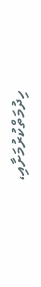ހިދުމަތްކުރުމަށާއި،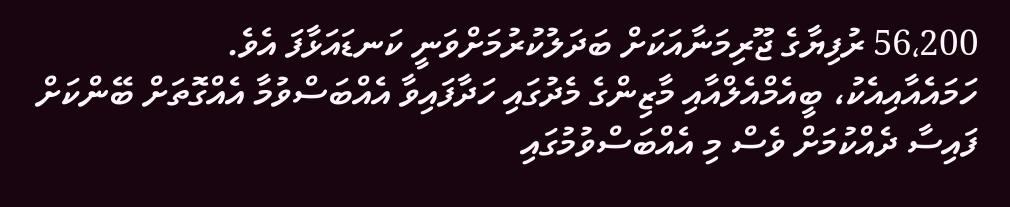56،200 ރުފިޔާގެ ޖޫރިމަނާއަކަށް ބަދަލުކުރުމަށްވަނީ ކަނޑައަޅާފަ އެވެ.
ހަމައެއާއިއެކު، ބީއެމްއެލްއާއި މާޒިންގެ މެދުގައި ހަދާފައިވާ އެއްބަސްވުމާ އެއްގޮތަށް ބޭންކަށް ފައިސާ ދެއްކުމަށް ވެސް މި އެއްބަސްވުމުގައި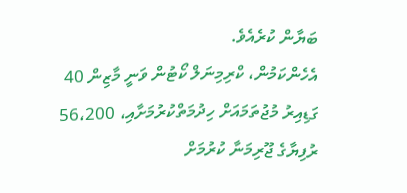ބަޔާން ކުރެއެވެ.
އެހެންކަމުން، ކްރިމިނަލް ކޯޓުން ވަނީ މާޒިން 40 ގަޑިއިރު މުޖުތަމައަށް ހިދުމަތްކުރުމަށާއި، 56،200 ރުފިޔާގެ ޖޫރިމަނާ ކުރުމަށް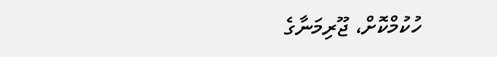ހުކުމްކޮށް، ޖޫރިމަނާގެ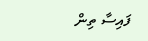ފައިސާ ތިން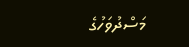މަސްދުވަހުގެ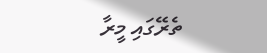ތެރޭގައި މީރާ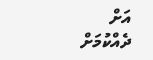އަށް ދެއްކުމަށް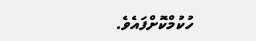ހުކުމްކޮށްފައެވެ.